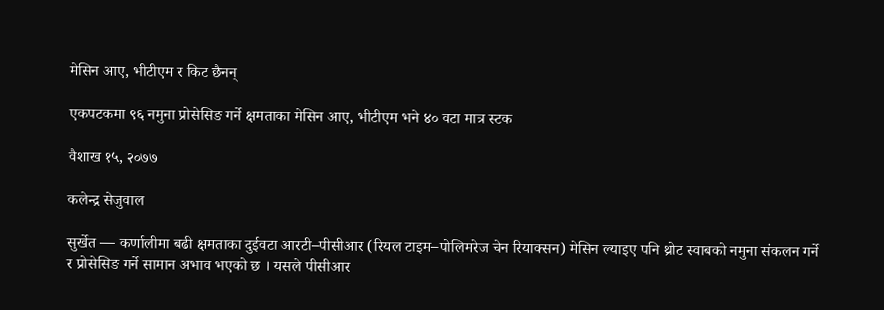मेसिन आए, भीटीएम र किट छैनन्

एकपटकमा ९६ नमुना प्रोसेसिङ गर्ने क्षमताका मेसिन आए, भीटीएम भने ४० वटा मात्र स्टक

वैशाख १५, २०७७

कलेन्द्र सेजुवाल

सुर्खेत — कर्णालीमा बढी क्षमताका दुईवटा आरटी–पीसीआर (रियल टाइम–पोलिमरेज चेन रियाक्सन) मेसिन ल्याइए पनि थ्रोट स्वाबको नमुना संकलन गर्ने र प्रोसेसिङ गर्ने सामान अभाव भएको छ । यसले पीसीआर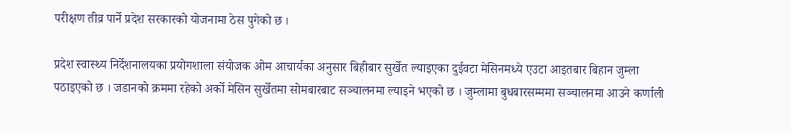परीक्षण तीव्र पार्ने प्रदेश सरकारको योजनामा ठेस पुगेको छ ।

प्रदेश स्वास्थ्य निर्देशनालयका प्रयोगशाला संयोजक ओम आचार्यका अनुसार बिहीबार सुर्खेत ल्याइएका दुईवटा मेसिनमध्ये एउटा आइतबार बिहान जुम्ला पठाइएको छ । जडानको क्रममा रहेको अर्को मेसिन सुर्खेतमा सोमबारबाट सञ्चालनमा ल्याइने भएको छ । जुम्लामा बुधबारसम्ममा सञ्चालनमा आउने कर्णाली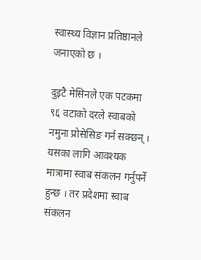स्वास्थ्य विज्ञान प्रतिष्ठानले जनाएको छ ।

दुइटै मेसिनले एक पटकमा ९६ वटाको दरले स्वाबको नमुना प्रोसेसिङ गर्न सक्छन् । यसका लागि आवश्यक मात्रामा स्वाब संकलन गर्नुपर्ने हुन्छ । तर प्रदेशमा स्वाब संकलन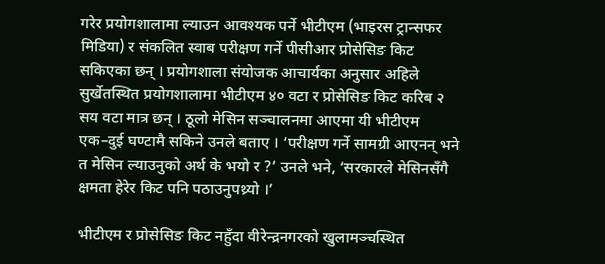गरेर प्रयोगशालामा ल्याउन आवश्यक पर्ने भीटीएम (भाइरस ट्रान्सफर मिडिया) र संकलित स्वाब परीक्षण गर्ने पीसीआर प्रोसेसिङ किट सकिएका छन् । प्रयोगशाला संयोजक आचार्यका अनुसार अहिले सुर्खेतस्थित प्रयोगशालामा भीटीएम ४० वटा र प्रोसेसिङ किट करिब २ सय वटा मात्र छन् । ठूलो मेसिन सञ्चालनमा आएमा यी भीटीएम एक–दुई घण्टामै सकिने उनले बताए । ‘परीक्षण गर्ने सामग्री आएनन् भने त मेसिन ल्याउनुको अर्थ के भयो र ?’ उनले भने, ‘सरकारले मेसिनसँगै क्षमता हेरेर किट पनि पठाउनुपथ्र्यो ।’

भीटीएम र प्रोसेसिङ किट नहुँदा वीरेन्द्रनगरको खुलामञ्चस्थित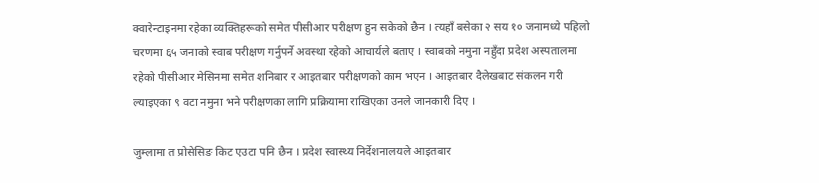क्वारेन्टाइनमा रहेका व्यक्तिहरूको समेत पीसीआर परीक्षण हुन सकेको छैन । त्यहाँ बसेका २ सय १० जनामध्ये पहिलो चरणमा ६५ जनाको स्वाब परीक्षण गर्नुपर्ने अवस्था रहेको आचार्यले बताए । स्वाबको नमुना नहुँदा प्रदेश अस्पतालमा रहेको पीसीआर मेसिनमा समेत शनिबार र आइतबार परीक्षणको काम भएन । आइतबार दैलेखबाट संकलन गरी ल्याइएका ९ वटा नमुना भने परीक्षणका लागि प्रक्रियामा राखिएका उनले जानकारी दिए ।

जुम्लामा त प्रोसेसिङ किट एउटा पनि छैन । प्रदेश स्वास्थ्य निर्देशनालयले आइतबार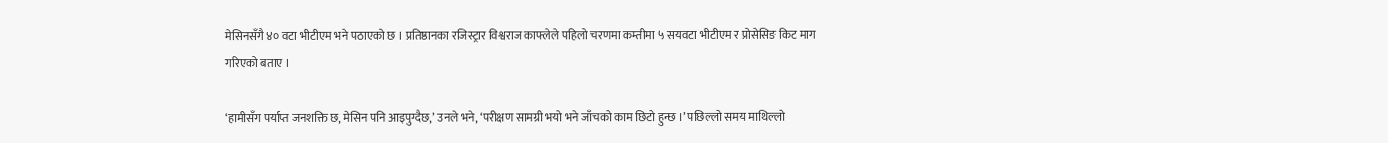मेसिनसँगै ४० वटा भीटीएम भने पठाएको छ । प्रतिष्ठानका रजिस्ट्रार विश्वराज काफ्लेले पहिलो चरणमा कम्तीमा ५ सयवटा भीटीएम र प्रोसेसिङ किट माग गरिएको बताए ।

‘हामीसँग पर्याप्त जनशक्ति छ, मेसिन पनि आइपुग्दैछ,’ उनले भने, ‘परीक्षण सामग्री भयो भने जाँचको काम छिटो हुन्छ ।’ पछिल्लो समय माथिल्लो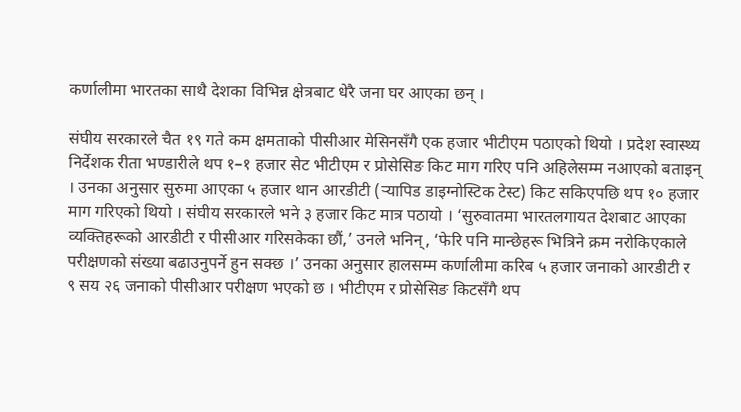कर्णालीमा भारतका साथै देशका विभिन्न क्षेत्रबाट धेरै जना घर आएका छन् ।

संघीय सरकारले चैत १९ गते कम क्षमताको पीसीआर मेसिनसँगै एक हजार भीटीएम पठाएको थियो । प्रदेश स्वास्थ्य निर्देशक रीता भण्डारीले थप १–१ हजार सेट भीटीएम र प्रोसेसिङ किट माग गरिए पनि अहिलेसम्म नआएको बताइन् । उनका अनुसार सुरुमा आएका ५ हजार थान आरडीटी (र्‍यापिड डाइग्नोस्टिक टेस्ट) किट सकिएपछि थप १० हजार माग गरिएको थियो । संघीय सरकारले भने ३ हजार किट मात्र पठायो । ‘सुरुवातमा भारतलगायत देशबाट आएका व्यक्तिहरूको आरडीटी र पीसीआर गरिसकेका छौं,’ उनले भनिन्, ‘फेरि पनि मान्छेहरू भित्रिने क्रम नरोकिएकाले परीक्षणको संख्या बढाउनुपर्ने हुन सक्छ ।’ उनका अनुसार हालसम्म कर्णालीमा करिब ५ हजार जनाको आरडीटी र ९ सय २६ जनाको पीसीआर परीक्षण भएको छ । भीटीएम र प्रोसेसिङ किटसँगै थप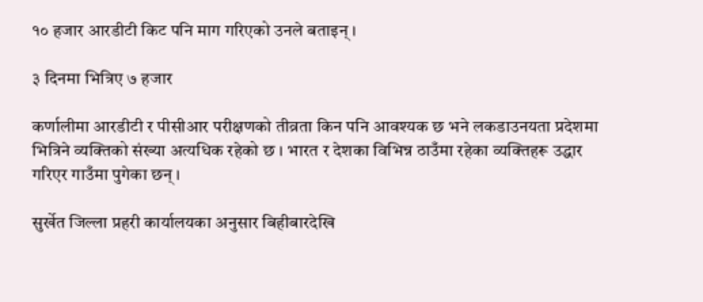१० हजार आरडीटी किट पनि माग गरिएको उनले बताइन् ।

३ दिनमा भित्रिए ७ हजार

कर्णालीमा आरडीटी र पीसीआर परीक्षणको तीव्रता किन पनि आवश्यक छ भने लकडाउनयता प्रदेशमा भित्रिने व्यक्तिको संख्या अत्यधिक रहेको छ । भारत र देशका विभिन्न ठाउँमा रहेका व्यक्तिहरू उद्धार गरिएर गाउँमा पुगेका छन् ।

सुर्खेत जिल्ला प्रहरी कार्यालयका अनुसार बिहीबारदेखि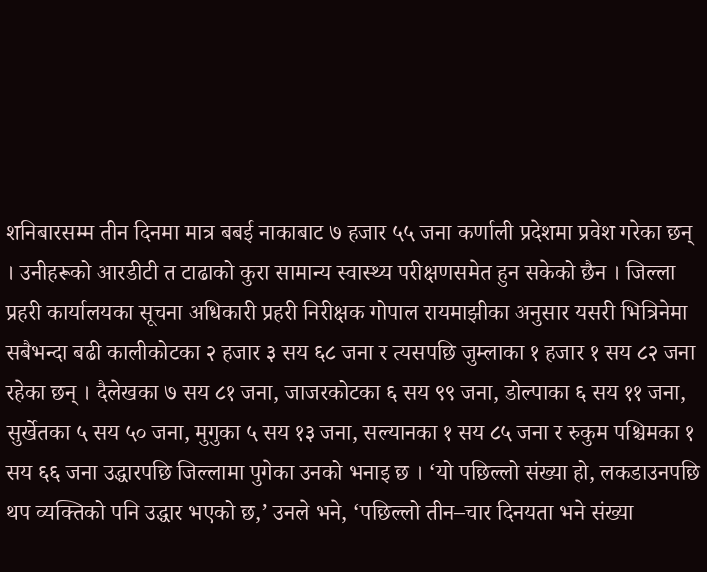शनिबारसम्म तीन दिनमा मात्र बबई नाकाबाट ७ हजार ५५ जना कर्णाली प्रदेशमा प्रवेश गरेका छन् । उनीहरूको आरडीटी त टाढाको कुरा सामान्य स्वास्थ्य परीक्षणसमेत हुन सकेको छैन । जिल्ला प्रहरी कार्यालयका सूचना अधिकारी प्रहरी निरीक्षक गोपाल रायमाझीका अनुसार यसरी भित्रिनेमा सबैभन्दा बढी कालीकोटका २ हजार ३ सय ६८ जना र त्यसपछि जुम्लाका १ हजार १ सय ८२ जना रहेका छन् । दैलेखका ७ सय ८१ जना, जाजरकोटका ६ सय ९९ जना, डोल्पाका ६ सय ११ जना, सुर्खेतका ५ सय ५० जना, मुगुका ५ सय १३ जना, सल्यानका १ सय ८५ जना र रुकुम पश्चिमका १ सय ६६ जना उद्धारपछि जिल्लामा पुगेका उनको भनाइ छ । ‘यो पछिल्लो संख्या हो, लकडाउनपछि थप व्यक्तिको पनि उद्धार भएको छ,’ उनले भने, ‘पछिल्लो तीन–चार दिनयता भने संख्या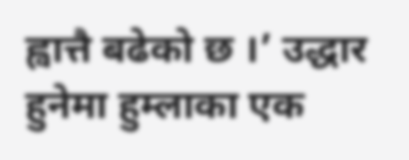ह्वात्तै बढेको छ ।’ उद्धार हुनेमा हुम्लाका एक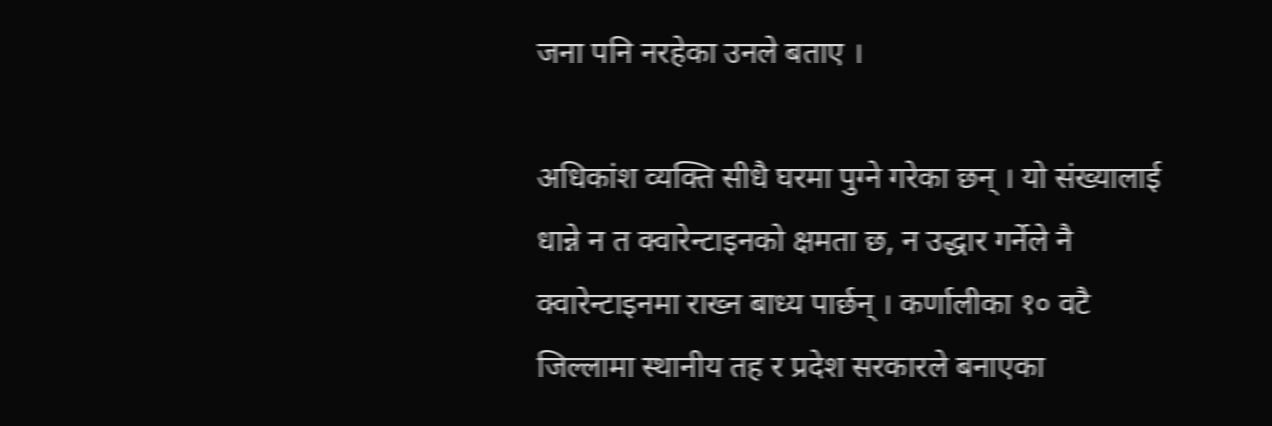जना पनि नरहेका उनले बताए ।

अधिकांश व्यक्ति सीधै घरमा पुग्ने गरेका छन् । यो संख्यालाई धान्ने न त क्वारेन्टाइनको क्षमता छ, न उद्धार गर्नेले नै क्वारेन्टाइनमा राख्न बाध्य पार्छन् । कर्णालीका १० वटै जिल्लामा स्थानीय तह र प्रदेश सरकारले बनाएका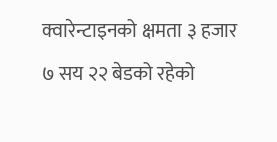क्वारेन्टाइनको क्षमता ३ हजार ७ सय २२ बेडको रहेको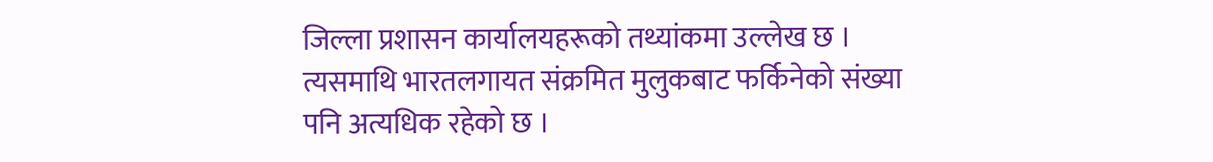जिल्ला प्रशासन कार्यालयहरूको तथ्यांकमा उल्लेख छ । त्यसमाथि भारतलगायत संक्रमित मुलुकबाट फर्किनेको संख्या पनि अत्यधिक रहेको छ ।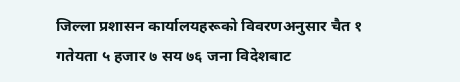जिल्ला प्रशासन कार्यालयहरूको विवरणअनुसार चैत १ गतेयता ५ हजार ७ सय ७६ जना विदेशबाट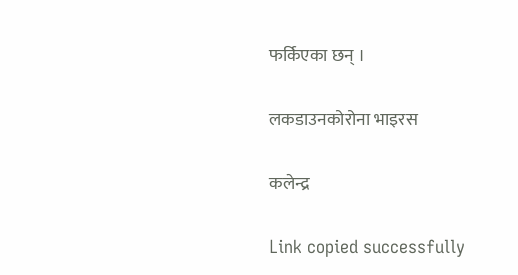फर्किएका छन् ।

लकडाउनकोरोना भाइरस

कलेन्द्र

Link copied successfully